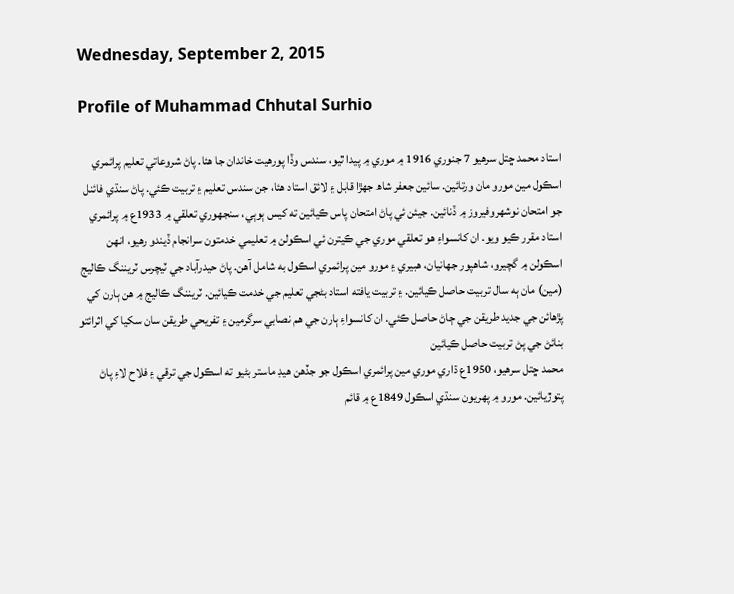Wednesday, September 2, 2015

Profile of Muhammad Chhutal Surhio

استاد محمد ڇتل سرهيو 7 جنوري 1916 ۾ موري ۾ پيدا ٿيو، سندس وڏا پورهيت خاندان جا هئا. پاڻ شروعاتي تعليم پرائمري اسڪول مين مورو مان ورتائين. سائين جعفر شاھ جهڙا قابل ۽ لائق استاد هئا، جن سندس تعليم ۽ تربيت ڪئي. پاڻ سنڌي فائنل جو امتحان نوشهروفيروز ۾ ڏنائين. جيئن ئي پاڻ امتحان پاس ڪيائين ته کيس ٻوٻي، سنجهوري تعلقي ۾ 1933ع ۾ پرائمري استاد مقرر ڪيو ويو. ان کانسواءِ هو تعلقي موري جي ڪيترن ئي اسڪولن ۾ تعليمي خدمتون سرانجام ڏيندو رهيو، انهن اسڪولن ۾ گچيرو، شاهپور جهانيان، هبيري ۽ مورو مين پرائمري اسڪول به شامل آهن. پاڻ حيدرآباد جي ٽيچرس ٽريننگ ڪاليج (مين) مان ٻه سال تربيت حاصل ڪيائين. ۽ تربيت يافته استاد بڻجي تعليم جي خدمت ڪيائين. ٽريننگ ڪاليج ۾ هن ٻارن کي پڙهائن جي جديد طريقن جي ڄاڻ حاصل ڪئي. ان کانسواءِ ٻارن جي هم نصابي سرگرمين ۽ تفريحي طريقن سان سکيا کي اثرائتو بنائڻ جي پڻ تربيت حاصل ڪيائين
محمد ڇتل سرهيو، 1950ع ڌاري موري مين پرائمري اسڪول جو جڏهن هيڊ ماستر بڻيو ته اسڪول جي ترقي ۽ فلاح لاءِ پاڻ پتوڙيائين. مورو ۾ پهريون سنڌي اسڪول 1849ع ۾ قائم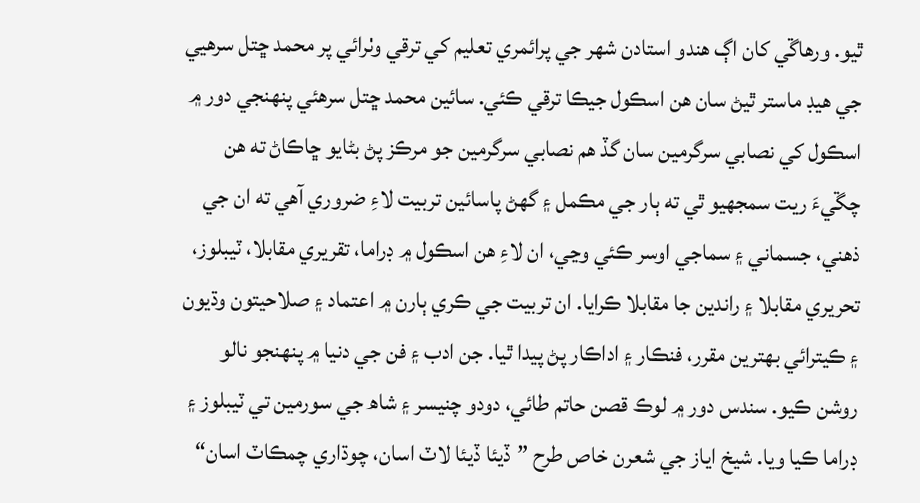ٿيو. ورهاڱي کان اڳ هندو استادن شهر جي پرائمري تعليم کي ترقي وٺرائي پر محمد ڇتل سرهيي جي هيڊ ماستر ٿيڻ سان هن اسڪول جيڪا ترقي ڪئي. سائين محمد ڇتل سرهئي پنهنجي دور ۾ اسڪول کي نصابي سرگرمين سان گڏ هم نصابي سرگرمين جو مرڪز پڻ بڻايو ڇاڪاڻ ته هن چڱيءَ ريت سمجهيو ٿي ته ٻار جي مڪمل ۽ گهڻ پاسائين تربيت لاءِ ضروري آهي ته ان جي ذهني، جسماني ۽ سماجي اوسر ڪئي وڃي، ان لاءِ هن اسڪول ۾ ڊراما، تقريري مقابلا، ٽيبلوز، تحريري مقابلا ۽ راندين جا مقابلا ڪرايا. ان تربيت جي ڪري ٻارن ۾ اعتماد ۽ صلاحيتون وڌيون ۽ ڪيترائي بهترين مقرر، فنڪار ۽ اداڪار پڻ پيدا ٿيا. جن ادب ۽ فن جي دنيا ۾ پنهنجو نالو روشن ڪيو. سندس دور ۾ لوڪ قصن حاتم طائي، دودو چنيسر ۽ شاھ جي سورمين تي ٽيبلوز ۽ ڊراما ڪيا ويا. شيخ اياز جي شعرن خاص طرح ”ڏيئا ڏيئا لاٽ اسان، چوڌاري چمڪاٽ اسان“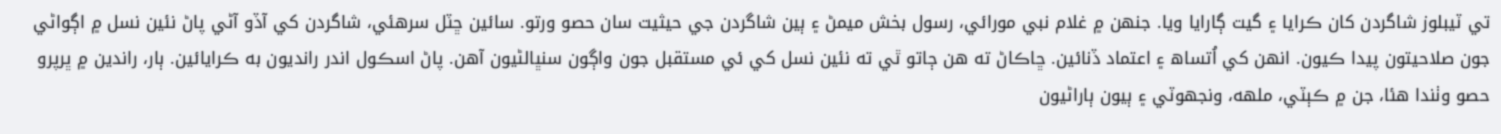تي ٽيبلوز شاگردن کان ڪرايا ۽ گيت ڳارايا ويا. جنهن ۾ غلام نبي مورائي، رسول بخش ميمڻ ۽ ٻين شاگردن جي حيثيت سان حصو ورتو. سائين ڇٽل سرهئي، شاگردن کي آڏو آڻي پاڻ نئين نسل ۾ اڳواڻي جون صلاحيتون پيدا ڪيون. انهن کي اُتساھ ۽ اعتماد ڏنائين. ڇاڪاڻ ته هن ڄاتو ٿي ته نئين نسل کي ئي مستقبل جون واڳون سنڀالڻيون آهن. پاڻ اسڪول اندر رانديون به ڪرايائين. ٻار، راندين ۾ ڀرپرو حصو وٺندا هئا، جن ۾ ڪٻٽي، ملهه، ونجهوٽي ۽ ٻيون ٻاراڻيون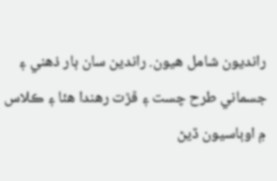رانديون شامل هيون. راندين سان ٻار ذهني ۽ جسماني طرح چست ۽ ڦڙت رهندا هئا ۽ ڪلاس ۾ اوٻاسيون ڏيڻ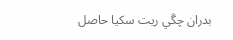بدران چڱي ريت سکيا حاصل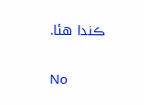ڪندا هئا.

No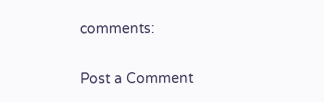comments:

Post a Comment